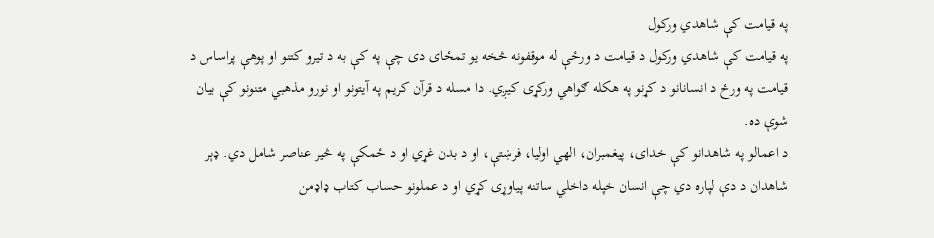په قیامت کې شاهدي ورکول
په قیامت کې شاهدي ورکول د قیامت د ورځې له موقفونه څخه یو تمځای دی چې په کې به د تیرو کتنو او پوهې پراساس د قیامت په ورځ د انسانانو د کړنو په هکله ګواهي ورکړی کیږي. دا مسله د قرآن کریم په آیتونو او نورو مذهبي متنونو کې بیان شوې ده.
د اعمالو په شاهدانو کې خدای، پیغمبران، الهي اولیا، فرښتې، او د بدن غړي او د ځمکې په څیر عناصر شامل دي. ډېر شاهدان د دې لپاره دي چې انسان خپله داخلي ساتنه پياوړی کړي او د عملونو حساب کتاب ډاډمن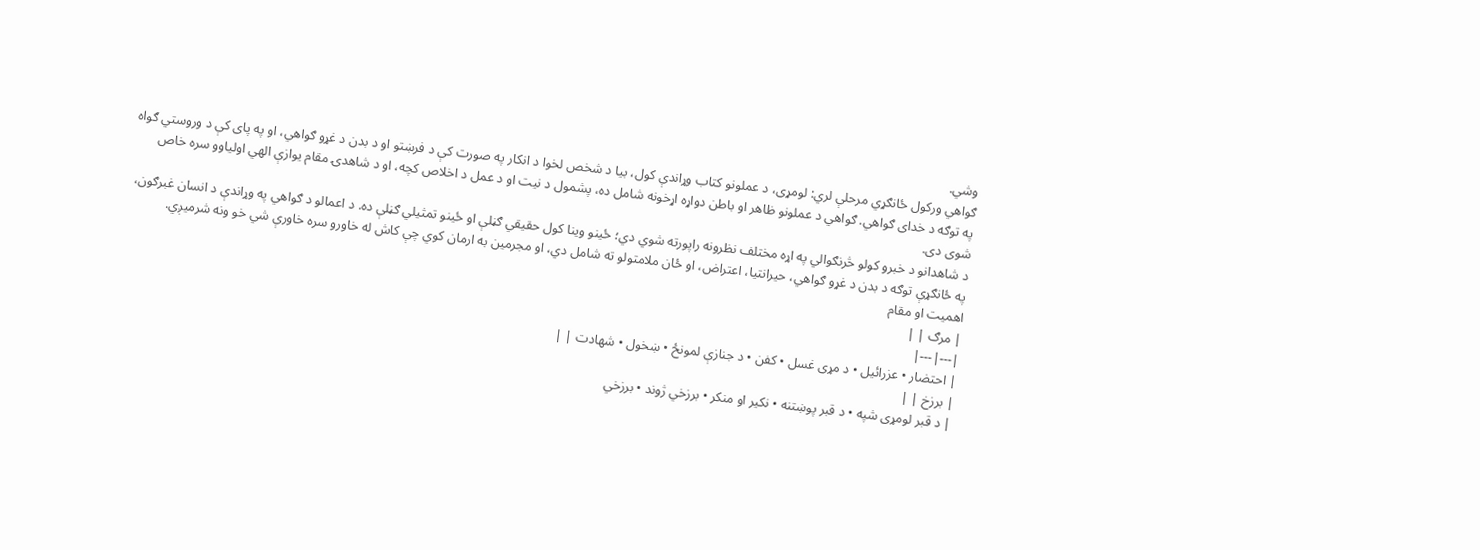وشي.
ګواهي ورکول ځانګړي مرحلې لري: لومړی، د عملونو کتاب وړاندې کول، بیا د شخص لخوا د انکار په صورت کې د فرښتو او د بدن د غړو ګواهي، او په پای کې د وروستي ګواه په توګه د خدای ګواهي. ګواهي د عملونو ظاهر او باطن دواړه اړخونه شامل ده، پشمول د نیت او د عمل د اخلاص کچه، او د شاهدۍ مقام یوازې الهي اولیاوو سره خاص شوی دی.
د شاهدانو د خبرو کولو څرنګوالي په اړه مختلف نظرونه راپورته شوي دي؛ ځینو وینا کول حقیقي ګڼلې او ځینو تمثیلي ګڼلې ده. د اعمالو د ګواهي په وړاندې د انسان غبرګون، په ځانګړې توګه د بدن د غړو ګواهي، حیرانتیا، اعتراض، او ځان ملامتولو ته شامل دي، او مجرمین به ارمان کوي چې کاش له خاورو سره خاورې شي خو ونه شرمیږي.
اهمیت او مقام
| مرګ | |
|---|---|
| احتضار • عزرائیل • د مړی غسل • کفن • د جنازې لمونځ • ښخول • شهادت | |
| برزخ | |
| د قبر لومړی شپه • د قبر پوښتنه • نکیر او منکر • برزخي ژوند • برزخي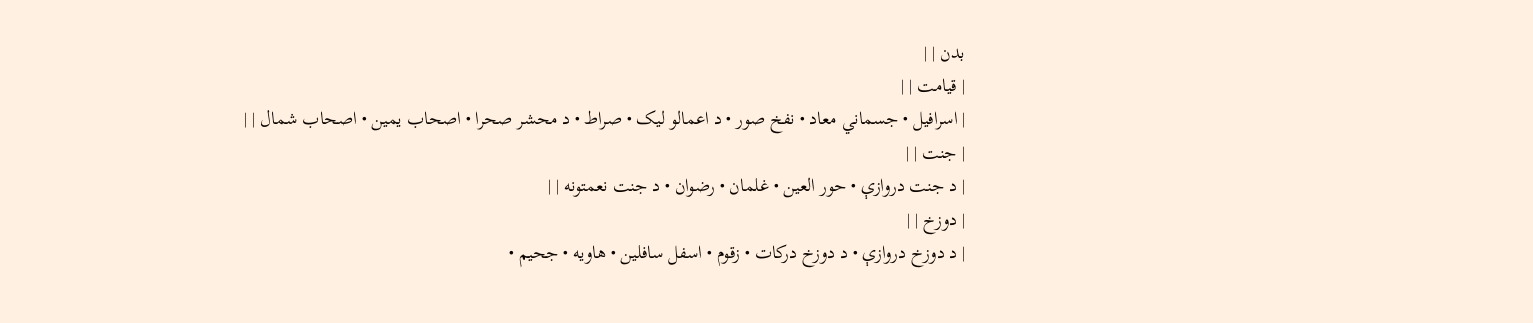بدن | |
| قیامت | |
| اسرافیل • جسماني معاد • نفخ صور • د اعمالو لیک • صراط • د محشر صحرا • اصحاب یمین • اصحاب شمال | |
| جنت | |
| د جنت دروازې • حور العین • غلمان • رضوان • د جنت نعمتونه | |
| دوزخ | |
| د دوزخ دروازې • د دوزخ درکات • زقوم • اسفل سافلین • هاویه • جحیم •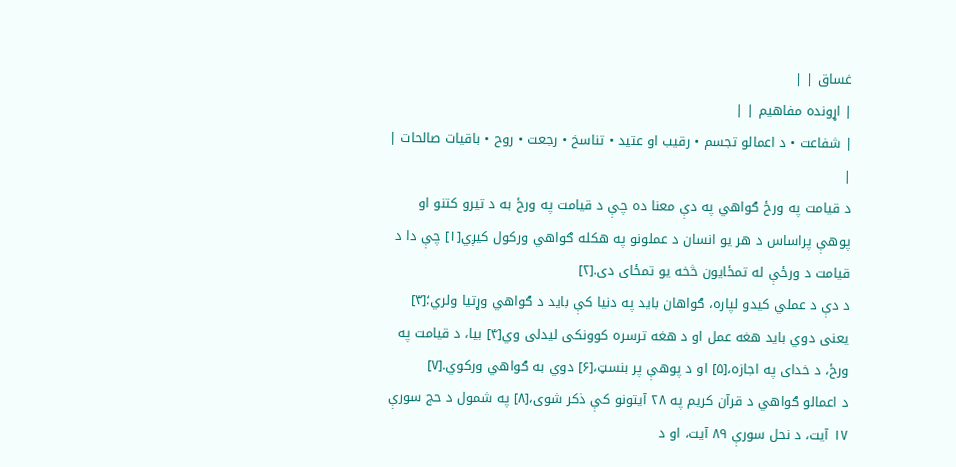غساق | |
| اړونده مفاهیم | |
| شفاعت • د اعمالو تجسم • رقیب او عتید • تناسخ • رجعت • روح • باقیات صالحات | |
د قیامت په ورځ ګواهي په دې معنا ده چې د قیامت په ورځ به د تیرو کتنو او پوهې پراساس د هر یو انسان د عملونو په هکله ګواهي ورکول کیږي[۱] چې دا د قیامت د ورځې له تمځایون څخه یو تمځای دی.[۲]
د دې د عملي کیدو لپاره، ګواهان باید په دنیا کې باید د ګواهي وړتیا ولري؛[۳] یعنی دوي باید هغه عمل او د هغه ترسره کوونکی لیدلی وي[۴] بیا، د قیامت په ورځ، د خدای په اجازه،[۵] او د پوهې پر بنسټ،[۶] دوي به ګواهي ورکوي.[۷]
د اعمالو ګواهي د قرآن کریم په ۲۸ آیتونو کې ذکر شوی،[۸] په شمول د حج سورې ۱۷ آیت، د نحل سورې ۸۹ آیت، او د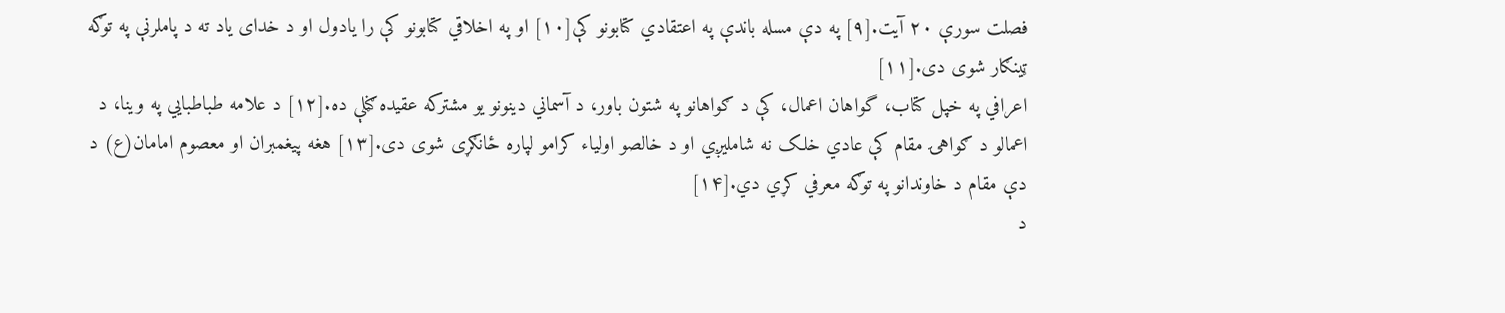فصلت سورې ۲۰ آیت.[۹] په دې مسله باندې په اعتقادي کتابونو کې[۱۰] او په اخلاقي کتابونو کې را یادول او د خدای یاد ته د پاملرنې په توګه ټینګار شوی دی.[۱۱]
اعرافي په خپل کتاب، گواهان اعمال، کې د ګواهانو په شتون باور، د آسماني دینونو یو مشترکه عقیده ګڼلې ده.[۱۲] د علامه طباطبایي په وینا، د اعمالو د ګواهۍ مقام کې عادي خلک نه شاملیږي او د خالصو اولیاء کرامو لپاره ځانګړی شوی دی.[۱۳] هغه پیغمبران او معصوم امامان(ع) د دې مقام د خاوندانو په توګه معرفي کړي دي.[۱۴]
د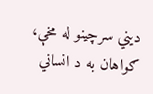دیني سرچینو له مخې، ګواهان به د انساني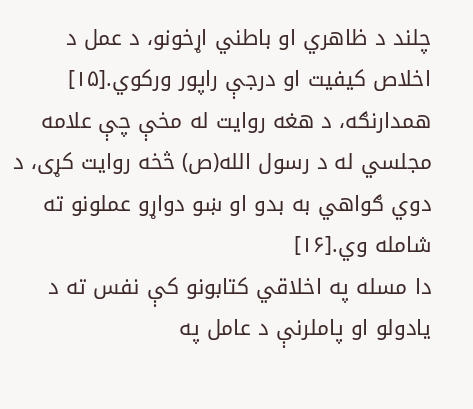چلند د ظاهري او باطني اړخونو، د عمل د اخلاص کیفیت او درجې راپور ورکوي.[۱۵] همدارنګه، د هغه روایت له مخې چې علامه مجلسي له د رسول الله(ص) څخه روایت کړی، د دوي ګواهي به بدو او ښو دواړو عملونو ته شامله وي.[۱۶]
دا مسله په اخلاقي کتابونو کې نفس ته د یادولو او پاملرنې د عامل په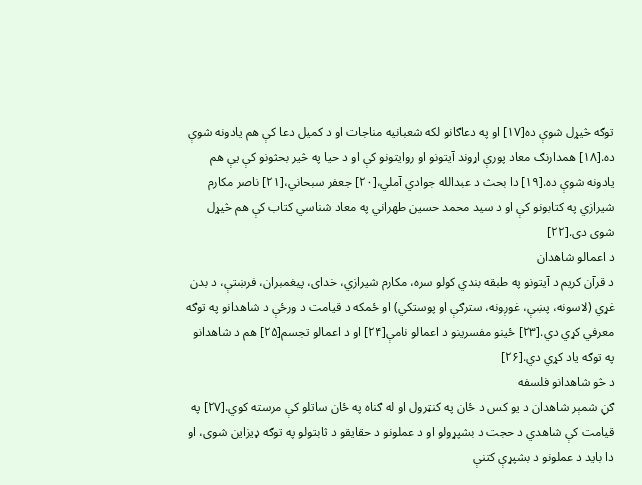توګه څیړل شوې ده[۱۷] او په دعاګانو لکه شعبانیه مناجات او د کمیل دعا کې هم یادونه شوې ده.[۱۸] همدارنګ معاد پورې اړوند آیتونو او روایتونو کې او د حیا په څیر بحثونو کې یې هم یادونه شوې ده.[۱۹] دا بحث د عبدالله جوادي آملي،[۲۰] جعفر سبحاني،[۲۱] ناصر مکارم شیرازي په کتابونو کې او د سید محمد حسین طهراني په معاد شناسي کتاب کې هم څیړل شوی دی.[۲۲]
د اعمالو شاهدان
د قرآن کریم د آیتونو په طبقه بندي کولو سره، مکارم شیرازي، خدای، پیغمبران، فرښتې، د بدن غړي (لاسونه، پښې، غوږونه، سترګې او پوستکي) او ځمکه د قیامت د ورځې د شاهدانو په توګه معرفي کړي دي.[۲۳] ځینو مفسرینو د اعمالو نامې[۲۴] او د اعمالو تجسم[۲۵] هم د شاهدانو په توګه یاد کړي دي.[۲۶]
د څو شاهدانو فلسفه
ګڼ شمېر شاهدان د یو کس د ځان په کنټرول او له ګناه په ځان ساتلو کې مرسته کوي.[۲۷] په قیامت کې شاهدي د حجت د بشپړولو او د عملونو د حقایقو د ثابتولو په توګه ډیزاین شوی، او دا باید د عملونو د بشپړې کتنې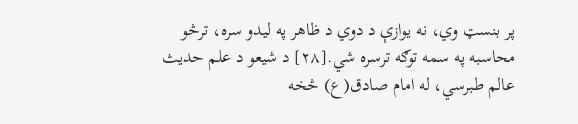پر بنسټ وي، نه یوازې د دوي د ظاهر په لیدو سره، ترڅو محاسبه په سمه توګه ترسره شي.[۲۸] د شیعو د علم حدیث عالم طبرسي، له امام صادق(ع) څخه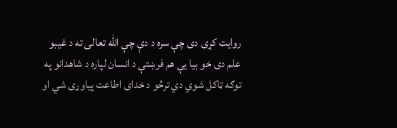روایت کړی دی چې سره د دې چې الله تعالی ته د غیبو علم دی خو بیا یې هم فرښتې د انسان لپاره د شاهدانو په توګه ټاکل شوي دي ترڅو د خدای اطاعت پیاوړی شي او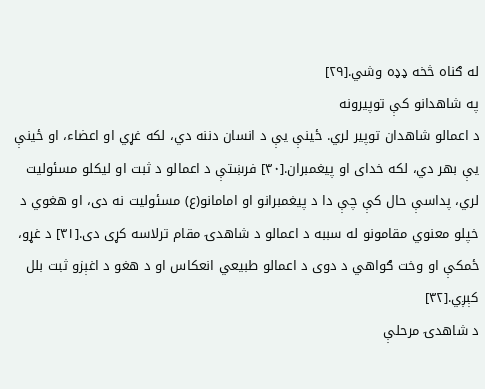له ګناه څخه ډډه وشي.[۲۹]
په شاهدانو کې توپیرونه
د اعمالو شاهدان توپیر لري. ځینې یې د انسان دننه دي، لکه غړي او اعضاء، او ځینې یې بهر دي، لکه خدای او پیغمبران.[۳۰] فرښتې د اعمالو د ثبت او لیکلو مسئولیت لري، پداسې حال کې چې دا د پیغمبرانو او امامانو(ع) مسئولیت نه دی، او هغوي د خپلو معنوي مقامونو له سببه د اعمالو د شاهدۍ مقام ترلاسه کړی دی.[۳۱] د غړو، ځمکې او وخت ګواهي د دوی د اعمالو طبیعي انعکاس او د هغو د اغېزو ثبت بلل کېږي.[۳۲]
د شاهدۍ مرحلې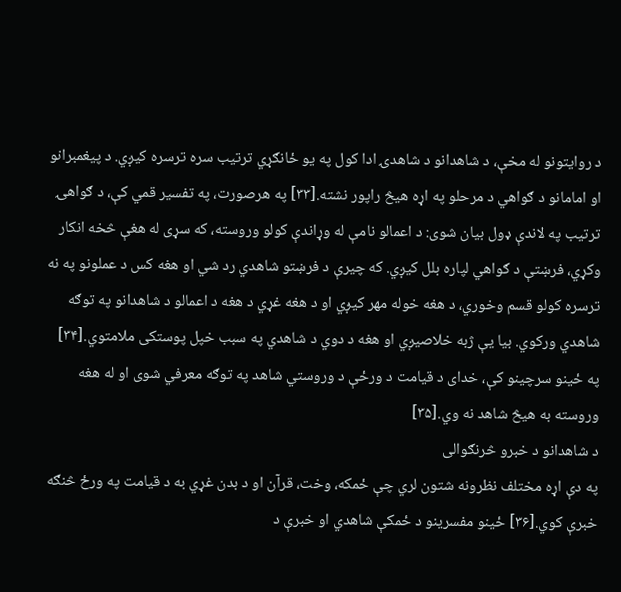د روایتونو له مخې، د شاهدانو د شاهدۍ ادا کول په یو ځانګړي ترتیب سره ترسره کیږي. د پیغمبرانو او امامانو د ګواهي د مرحلو په اړه هیڅ راپور نشته.[۳۳] په هرصورت، په تفسیر قمي کې، د ګواهۍ ترتیب په لاندې ډول بیان شوی: د اعمالو نامې له وړاندې کولو وروسته، که سړی له هغې څخه انکار وکړي، فرښتې د ګواهي لپاره بلل کیږي. که چیرې د فرښتو شاهدي رد شي او هغه کس د عملونو په نه ترسره کولو قسم وخوري، د هغه خوله مهر کیږي او د هغه غړي د هغه د اعمالو د شاهدانو په توګه شاهدي ورکوي. بیا یې ژبه خلاصیږي او هغه د دوي د شاهدي په سبب خپل پوستکی ملامتوي.[۳۴] په ځینو سرچینو کې، خدای د قیامت د ورځې د وروستي شاهد په توګه معرفي شوی او له هغه وروسته به هیڅ شاهد نه وي.[۳۵]
د شاهدانو د خبرو څرنګوالی
په دې اړه مختلف نظرونه شتون لري چې ځمکه، وخت، قرآن او د بدن غړي به د قیامت په ورځ څنګه خبرې کوي.[۳۶] ځینو مفسرینو د ځمکې شاهدي او خبرې د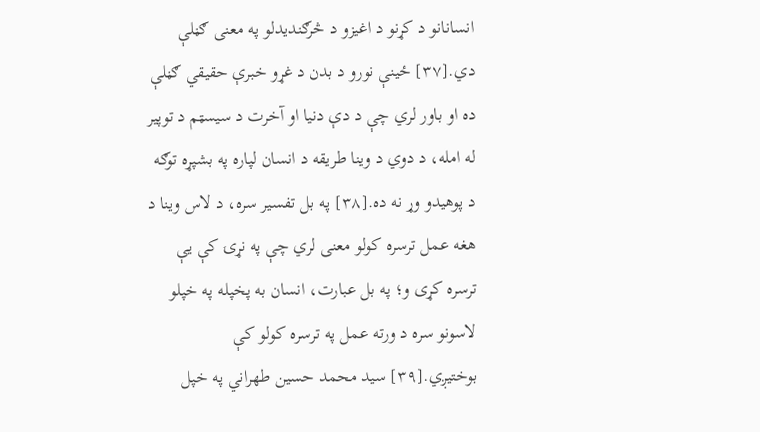انسانانو د کړنو د اغیزو د څرګندیدلو په معنی ګڼلې دي.[۳۷] ځینې نورو د بدن د غړو خبرې حقیقي ګڼلې ده او باور لري چې د دې دنیا او آخرت د سیسټم د توپیر له امله، د دوي د وینا طریقه د انسان لپاره په بشپړه توګه د پوهیدو وړ نه ده.[۳۸] په بل تفسیر سره، د لاس وینا د هغه عمل ترسره کولو معنی لري چې په نړۍ کې یې ترسره کړی و؛ په بل عبارت، انسان به پخپله په خپلو لاسونو سره د ورته عمل په ترسره کولو کې بوختیږي.[۳۹] سید محمد حسین طهراني په خپل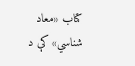کتاب «معاد شناسي» کې د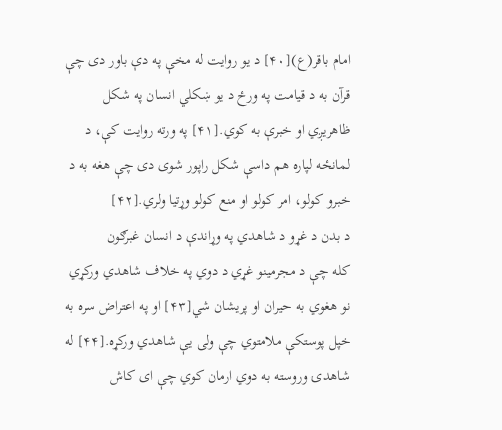امام باقر(ع)[۴۰] د یو روایت له مخې په دې باور دی چې قرآن به د قیامت په ورځ د یو ښکلي انسان په شکل ظاهریږي او خبرې به کوي.[۴۱] په ورته روایت کې، د لمانځه لپاره هم داسې شکل راپور شوی دی چې هغه به د خبرو کولو، امر کولو او منع کولو وړتیا ولري.[۴۲]
د بدن د غړو د شاهدي په وړاندې د انسان غبرګون
کله چې د مجرمینو غړي د دوي په خلاف شاهدي ورکړي نو هغوي به حیران او پریشان شي[۴۳] او په اعتراض سره به خپل پوستکې ملامتوي چې ولی یې شاهدي ورکړه.[۴۴] له شاهدۍ وروسته به دوي ارمان کوي چې ای کاش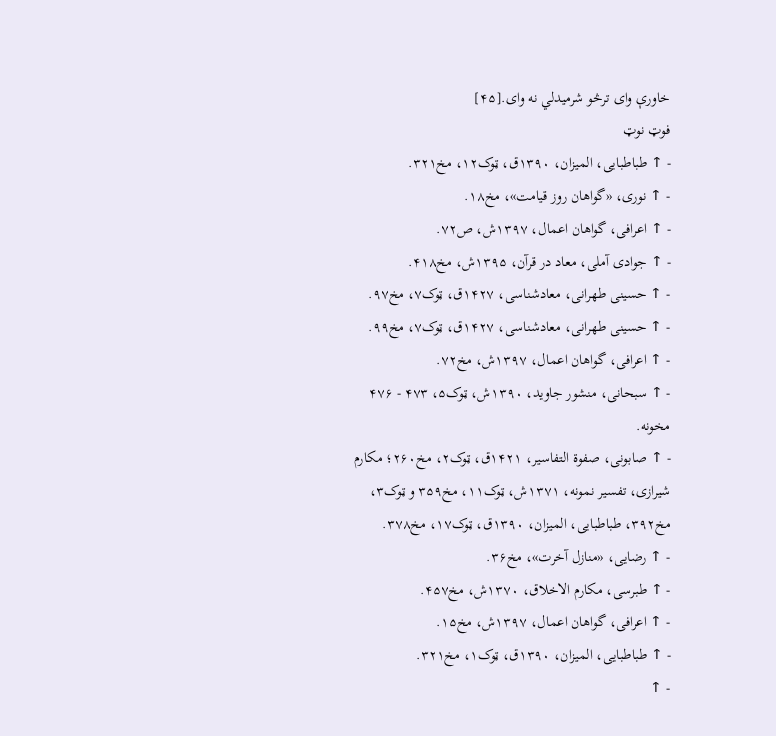خاورې وای ترڅو شرمیدلي نه وای.[۴۵]
فوټ نوټ
- ↑ طباطبایی، المیزان، ۱۳۹۰ق، ټوک۱۲، مخ۳۲۱.
- ↑ نوری، «گواهان روز قیامت»، مخ۱۸.
- ↑ اعرافی، گواهان اعمال، ۱۳۹۷ش، ص۷۲.
- ↑ جوادی آملی، معاد در قرآن، ۱۳۹۵ش، مخ۴۱۸.
- ↑ حسینی طهرانی، معادشناسی، ۱۴۲۷ق، ټوک۷، مخ۹۷.
- ↑ حسینی طهرانی، معادشناسی، ۱۴۲۷ق، ټوک۷، مخ۹۹.
- ↑ اعرافی، گواهان اعمال، ۱۳۹۷ش، مخ۷۲.
- ↑ سبحانی، منشور جاوید، ۱۳۹۰ش، ټوک۵، ۴۷۳ - ۴۷۶ مخونه.
- ↑ صابونی، صفوة التفاسیر، ۱۴۲۱ق، ټوک۲، مخ۲۶۰؛ مکارم شیرازی، تفسیر نمونه، ۱۳۷۱ش، ټوک۱۱، مخ۳۵۹ و ټوک۳، مخ۳۹۲، طباطبایی، المیزان، ۱۳۹۰ق، ټوک۱۷، مخ۳۷۸.
- ↑ رضایی، «منازل آخرت»، مخ۳۶.
- ↑ طبرسی، مکارم الاخلاق، ۱۳۷۰ش، مخ۴۵۷.
- ↑ اعرافی، گواهان اعمال، ۱۳۹۷ش، مخ۱۵.
- ↑ طباطبایی، المیزان، ۱۳۹۰ق، ټوک۱، مخ۳۲۱.
- ↑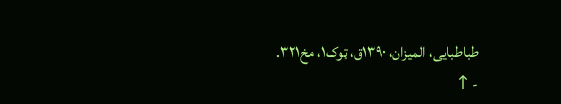طباطبایی، المیزان، ۱۳۹۰ق، ټوک۱، مخ۳۲۱.
- ↑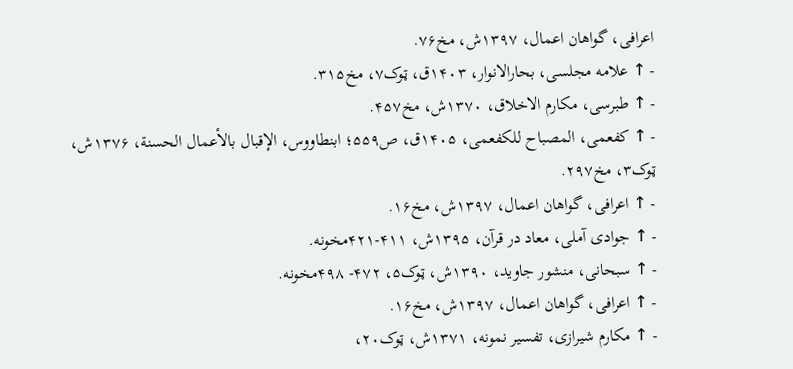اعرافی، گواهان اعمال، ۱۳۹۷ش، مخ۷۶.
- ↑ علامه مجلسی، بحارالانوار، ۱۴۰۳ق، ټوک۷، مخ۳۱۵.
- ↑ طبرسی، مکارم الاخلاق، ۱۳۷۰ش، مخ۴۵۷.
- ↑ كفعمى، المصباح للکفعمی، ۱۴۰۵ق، ص۵۵۹؛ ابنطاووس، الإقبال بالأعمال الحسنة، ۱۳۷۶ش، ټوک۳، مخ۲۹۷.
- ↑ اعرافی، گواهان اعمال، ۱۳۹۷ش، مخ۱۶.
- ↑ جوادی آملی، معاد در قرآن، ۱۳۹۵ش، ۴۱۱-۴۲۱مخونه.
- ↑ سبحانی، منشور جاوید، ۱۳۹۰ش، ټوک۵، ۴۷۲- ۴۹۸مخونه.
- ↑ اعرافی، گواهان اعمال، ۱۳۹۷ش، مخ۱۶.
- ↑ مکارم شیرازی، تفسیر نمونه، ۱۳۷۱ش، ټوک۲۰،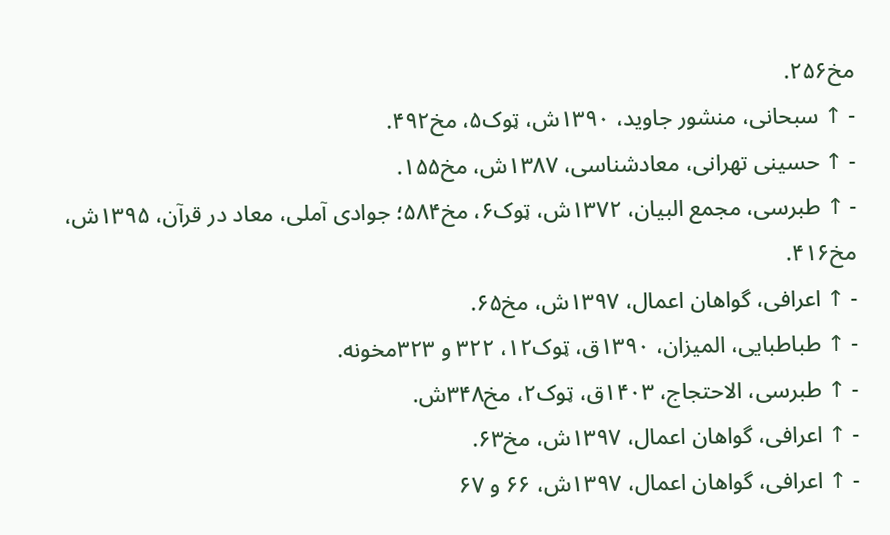مخ۲۵۶.
- ↑ سبحانی، منشور جاوید، ۱۳۹۰ش، ټوک۵، مخ۴۹۲.
- ↑ حسینی تهرانی، معادشناسی، ۱۳۸۷ش، مخ۱۵۵.
- ↑ طبرسی، مجمع البیان، ۱۳۷۲ش، ټوک۶، مخ۵۸۴؛ جوادی آملی، معاد در قرآن، ۱۳۹۵ش، مخ۴۱۶.
- ↑ اعرافی، گواهان اعمال، ۱۳۹۷ش، مخ۶۵.
- ↑ طباطبایی، المیزان، ۱۳۹۰ق، ټوک۱۲، ۳۲۲ و ۳۲۳مخونه.
- ↑ طبرسی، الاحتجاج، ۱۴۰۳ق، ټوک۲، مخ۳۴۸ش.
- ↑ اعرافی، گواهان اعمال، ۱۳۹۷ش، مخ۶۳.
- ↑ اعرافی، گواهان اعمال، ۱۳۹۷ش، ۶۶ و ۶۷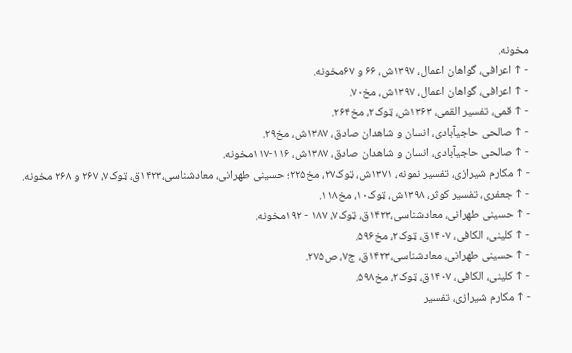مخونه.
- ↑ اعرافی، گواهان اعمال، ۱۳۹۷ش، ۶۶ و ۶۷مخونه.
- ↑ اعرافی، گواهان اعمال، ۱۳۹۷ش، مخ۷۰.
- ↑ قمی، تفسیر القمی، ۱۳۶۳ش، ټوک۲، مخ۲۶۴.
- ↑ صالحی حاجیآبادی، انسان و شاهدان صادق، ۱۳۸۷ش، مخ۲۹.
- ↑ صالحی حاجیآبادی، انسان و شاهدان صادق، ۱۳۸۷ش، ۱۱۶-۱۱۷مخونه.
- ↑ مکارم شیرازی، تفسیر نمونه، ۱۳۷۱ش، ټوک۲۷، مخ۲۲۵؛ حسینی طهرانی، معادشناسی،۱۴۲۳ق، ټوک۷، ۲۶۷ و ۲۶۸ مخونه.
- ↑ جعفری، تفسیر کوثر، ۱۳۹۸ش، ټوک۱۰، مخ۱۱۸.
- ↑ حسینی طهرانی، معادشناسی،۱۴۲۳ق، ټوک۷، ۱۸۷ - ۱۹۲مخونه.
- ↑ کلینی، الکافی، ۱۴۰۷ق، ټوک۲، مخ۵۹۶.
- ↑ حسینی طهرانی، معادشناسی،۱۴۲۳ق، ج۷، ص۲۷۵.
- ↑ کلینی، الکافی، ۱۴۰۷ق، ټوک۲، مخ۵۹۸.
- ↑ مکارم شیرازی، تفسیر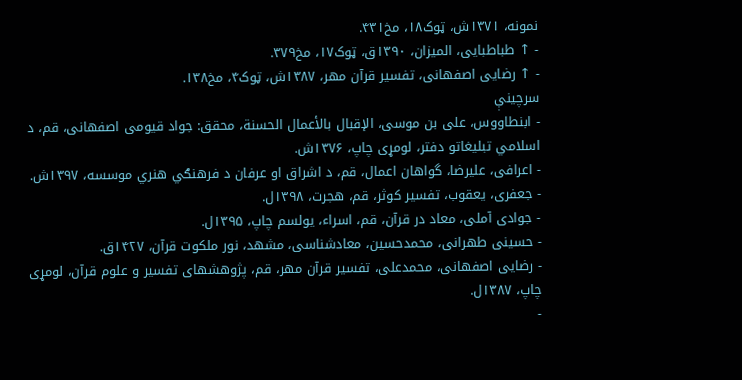نمونه، ۱۳۷۱ش، ټوک۱۸، مخ۴۳۱.
- ↑ طباطبایی، المیزان، ۱۳۹۰ق، ټوک۱۷، مخ۳۷۹.
- ↑ رضایی اصفهانی، تفسیر قرآن مهر، ۱۳۸۷ش، ټوک۴، مخ۱۳۸.
سرچينې
- ابنطاووس، على بن موسی، الإقبال بالأعمال الحسنة، محقق: جواد قيومى اصفهانى، قم، د اسلامي تبليغاتو دفتر، لومړی چاپ، ۱۳۷۶ش.
- اعرافی، علیرضا، گواهان اعمال، قم، د اشراق او عرفان د فرهنګي هنري موسسه، ۱۳۹۷ش.
- جعفری، یعقوب، تفسیر کوثر، قم، هجرت، ۱۳۹۸ل.
- جوادی آملی، معاد در قرآن، قم، اسراء، یولسم چاپ، ۱۳۹۵ل.
- حسینی طهرانی، محمدحسین، معادشناسی، مشهد، نور ملکوت قرآن، ۱۴۲۷ق.
- رضایی اصفهانی، محمدعلی، تفسیر قرآن مهر، قم، پژوهشهای تفسیر و علوم قرآن، لومړی چاپ، ۱۳۸۷ل.
-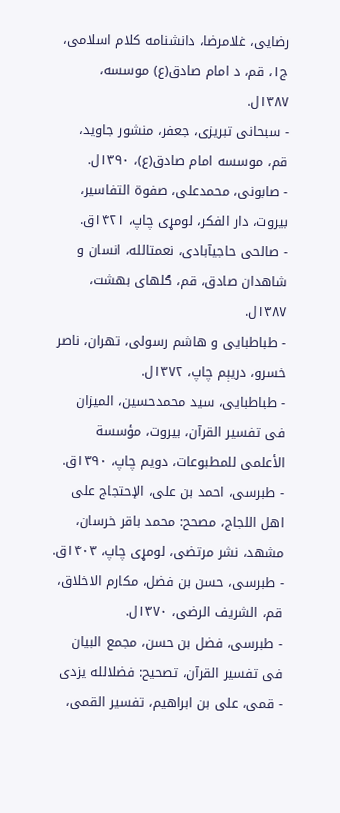رضایی، غلامرضا، دانشنامه کلام اسلامی، ج۱، قم، د امام صادق(ع) موسسه، ۱۳۸۷ل.
- سبحانی تبریزی، جعفر، منشور جاوید، قم، موسسه امام صادق(ع)، ۱۳۹۰ل.
- صابونی، محمدعلی، صفوة التفاسیر، بیروت، دار الفکر، لومړی چاپ، ۱۴۲۱ق.
- صالحی حاجیآبادی، نعمتالله، انسان و شاهدان صادق، قم، ګلهای بهشت، ۱۳۸۷ل.
- طباطبایی و هاشم رسولی، تهران، ناصر خسرو، دریېم چاپ، ۱۳۷۲ل.
- طباطبایی، سید محمدحسین، المیزان فی تفسیر القرآن، بیروت، مؤسسة الأعلمی للمطبوعات، دویم چاپ، ۱۳۹۰ق.
- طبرسی، احمد بن علی، الإحتجاج على اهل اللجاج، مصحح: محمد باقر خرسان، مشهد، نشر مرتضی، لومړی چاپ، ۱۴۰۳ق.
- طبرسی، حسن بن فضل، مکارم الاخلاق، قم، الشریف الرضی، ۱۳۷۰ل.
- طبرسی، فضل بن حسن، مجمع البیان فی تفسیر القرآن، تصحیح: فضلالله یزدی
- قمی، علی بن ابراهیم، تفسیر القمی،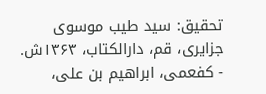تحقیق: سید طیب موسوی جزایری، قم، دارالکتاب، ۱۳۶۳ش.
- كفعمى، ابراهیم بن علی،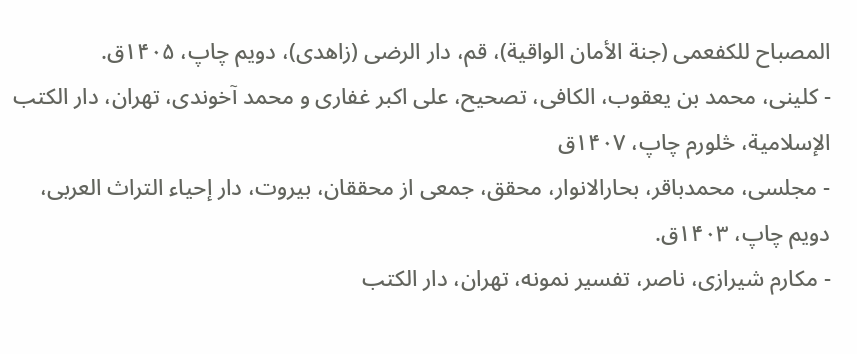المصباح للکفعمی (جنة الأمان الواقیة)، قم، دار الرضی (زاهدی)، دویم چاپ، ۱۴۰۵ق.
- کلینی، محمد بن یعقوب، الکافی، تصحیح، علی اکبر غفاری و محمد آخوندی، تهران، دار الکتب الإسلامیة، څلورم چاپ، ۱۴۰۷ق
- مجلسی، محمدباقر، بحارالانوار، محقق، جمعى از محققان، بیروت، دار إحیاء التراث العربی، دویم چاپ، ۱۴۰۳ق.
- مکارم شیرازی، ناصر، تفسیر نمونه، تهران، دار الكتب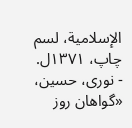الإسلامیة، لسم چاپ، ۱۳۷۱ل.
- نوری، حسین، «گواهان روز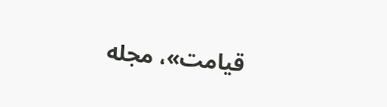قیامت»، مجله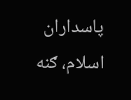پاسداران اسلام، ګنه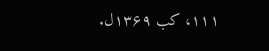۱۱۱، کب ۱۳۶۹ل.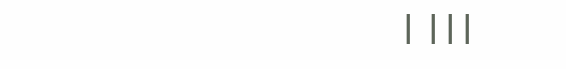| |||